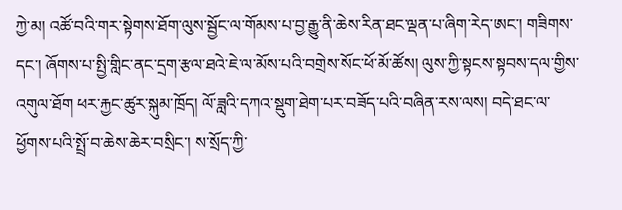ཀྱེ་མ། འཚོ་བའི་གར་སྟེགས་ཐོག་ལུས་སྦྱོང་ལ་གོམས་པ་བྱ་རྒྱུ་ནི་ཆེས་རིན་ཐང་ལྡན་པ་ཞིག་རེད་ཨང་། གཟིགས་དང་། ཞོགས་པ་སྤྱི་གླིང་ནང་དྲག་རྩལ་ཐའེ་ཇེ་ལ་མོས་པའི་བགྲེས་སོང་ཕོ་མོ་ཚོས། ལུས་ཀྱི་སྟངས་སྟབས་དལ་གྱིས་འགུལ་ཐོག ཕར་རྐྱང་ཚུར་སྐུམ་ཁྲོད། ལོ་ཟླའི་དཀའ་སྡུག་ཐེག་པར་བཟོད་པའི་བཞིན་རས་ལས། བདེ་ཐང་ལ་ཕྱོགས་པའི་སྤྲོ་བ་ཆེས་ཆེར་བསྲིང་། ས་སྲོད་ཀྱི་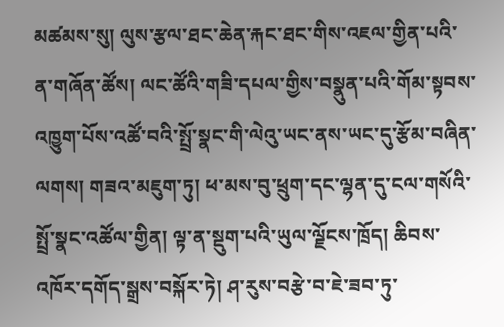མཚམས་སུ། ལུས་རྩལ་ཐང་ཆེན་རྐང་ཐང་གིས་འཇལ་གྱིན་པའི་ན་གཞོན་ཚོས། ལང་ཚོའི་གཟི་དཔལ་གྱིས་བསྣུན་པའི་གོམ་སྟབས་འཁྱུག་པོས་འཚོ་བའི་སྤྲོ་སྣང་གི་ལེའུ་ཡང་ནས་ཡང་དུ་རྩོམ་བཞིན་ལགས། གཟའ་མཇུག་ཏུ། ཕ་མས་བུ་ཕྲུག་དང་ལྷན་དུ་ངལ་གསོའི་སྤྲོ་སྣང་འཚོལ་གྱིན། ལྟ་ན་སྡུག་པའི་ཡུལ་ལྗོངས་ཁྲོད། ཆིབས་འཁོར་དགོད་སྒྲས་བསྐོར་ཏེ། ཤ་རུས་བརྩེ་བ་ཇེ་ཟབ་ཏུ་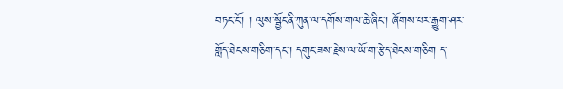བཏང་ངོ་། ། ལུས་སྦྱོང་ནི་ཀུན་ལ་དགོས་གལ་ཆེ་ཞིང་། ཞོགས་པར་རྒྱུག་ཤར་གློད་ཐེངས་གཅིག་དང་། དགུང་ཟས་རྗེས་ལ་ཡོ་ག་རྩེད་ཐེངས་གཅིག ད་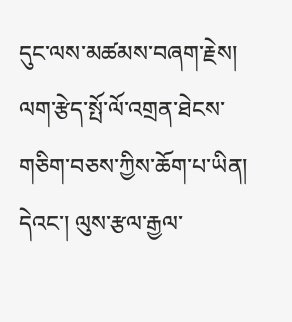དུང་ལས་མཚམས་བཞག་རྗེས། ལག་རྩེད་སྤོ་ལོ་འགྲན་ཐེངས་གཅིག་བཅས་ཀྱིས་ཆོག་པ་ཡིན། དེའང་། ལུས་རྩལ་རྒྱལ་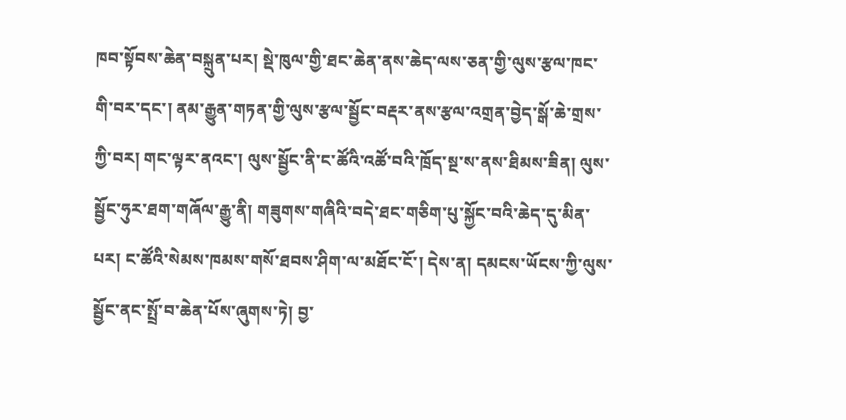ཁབ་སྟོབས་ཆེན་བསྐྲུན་པར། སྡེ་ཁུལ་གྱི་ཐང་ཆེན་ནས་ཆེད་ལས་ཅན་གྱི་ལུས་རྩལ་ཁང་གི་བར་དང་། ནམ་རྒྱུན་གཏན་གྱི་ལུས་རྩལ་སྦྱོང་བརྡར་ནས་རྩལ་འགྲན་བྱེད་སྒོ་ཆེ་གྲས་ཀྱི་བར། གང་ལྟར་ནའང་། ལུས་སྦྱོང་ནི་ང་ཚོའི་འཚོ་བའི་ཁྲོད་སྔ་ས་ནས་ཐིམས་ཟིན། ལུས་སྦྱོང་ཧུར་ཐག་གཞོལ་རྒྱུ་ནི། གཟུགས་གཞིའི་བདེ་ཐང་གཅིག་པུ་སྐྱོང་བའི་ཆེད་དུ་མིན་པར། ང་ཚོའི་སེམས་ཁམས་གསོ་ཐབས་ཤིག་ལ་མཐོང་ངོ་། དེས་ན། དམངས་ཡོངས་ཀྱི་ལུས་སྦྱོང་ནང་སྤྲོ་བ་ཆེན་པོས་ཞུགས་ཏེ། བྱ་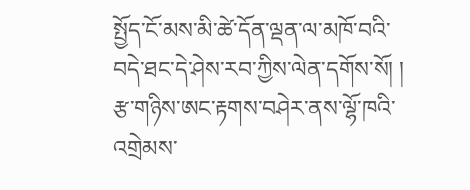སྤྱོད་ངོ་མས་མི་ཚེ་དོན་ལྡན་ལ་མཁོ་བའི་བདེ་ཐང་དེ་ཤེས་རབ་ཀྱིས་ལེན་དགོས་སོ། །
རྩ་གཉིས་ཨང་རྟགས་བཤེར་ནས་ལྷོ་ཁའི་འགྲེམས་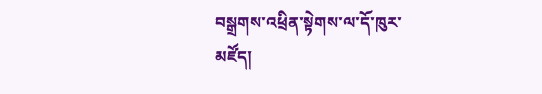བསྒྲགས་འཕྲིན་སྟེགས་ལ་དོ་ཁུར་མཛོད།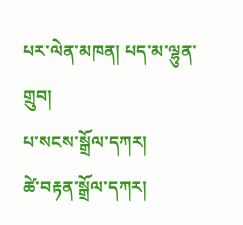པར་ལེན་མཁན། པད་མ་ལྷུན་གྲུབ།
པ་སངས་སྒྲོལ་དཀར།
ཚེ་བརྟན་སྒྲོལ་དཀར།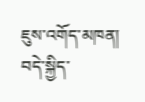ཇུས་འགོད་མཁན། བདེ་སྐྱིད་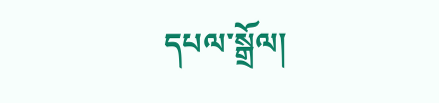དཔལ་སྒྲོལ།